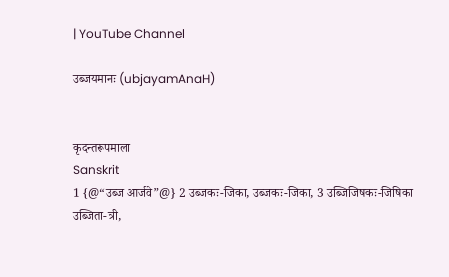| YouTube Channel

उब्जयमानः (ubjayamAnaH)


कृदन्तरूपमाला
Sanskrit
1 {@“उब्ज आर्जवे”@} 2 उब्जकः-जिका, उब्जकः-जिका, 3 उब्जिजिषकः-जिषिका
उब्जिता-त्री,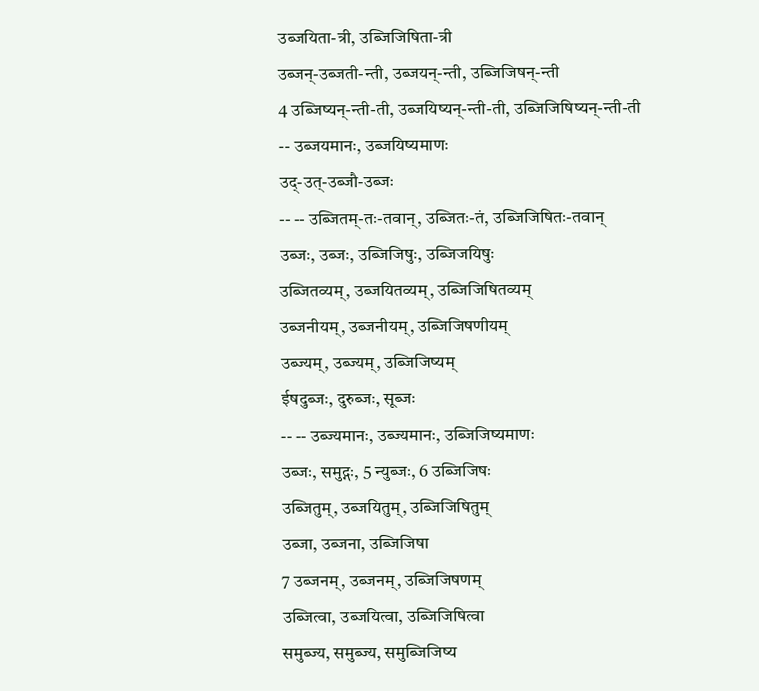उब्जयिता-त्री, उब्जिजिषिता-त्री
उब्जन्-उब्जती-न्ती, उब्जयन्-न्ती, उब्जिजिषन्-न्ती
4 उब्जिष्यन्-न्ती-ती, उब्जयिष्यन्-न्ती-ती, उब्जिजिषिष्यन्-न्ती-ती
-- उब्जयमानः, उब्जयिष्यमाणः
उद्-उत्-उब्जौ-उब्जः
-- -- उब्जितम्-तः-तवान्, उब्जितः-तं, उब्जिजिषितः-तवान्
उब्जः, उब्जः, उब्जिजिषुः, उब्जिजयिषुः
उब्जितव्यम्, उब्जयितव्यम्, उब्जिजिषितव्यम्
उब्जनीयम्, उब्जनीयम्, उब्जिजिषणीयम्
उब्ज्यम्, उब्ज्यम्, उब्जिजिष्यम्
ईषदुब्जः, दुरुब्जः, सूब्जः
-- -- उब्ज्यमानः, उब्ज्यमानः, उब्जिजिष्यमाणः
उब्जः, समुद्गः, 5 न्युब्जः, 6 उब्जिजिषः
उब्जितुम्, उब्जयितुम्, उब्जिजिषितुम्
उब्जा, उब्जना, उब्जिजिषा
7 उब्जनम्, उब्जनम्, उब्जिजिषणम्
उब्जित्वा, उब्जयित्वा, उब्जिजिषित्वा
समुब्ज्य, समुब्ज्य, समुब्जिजिष्य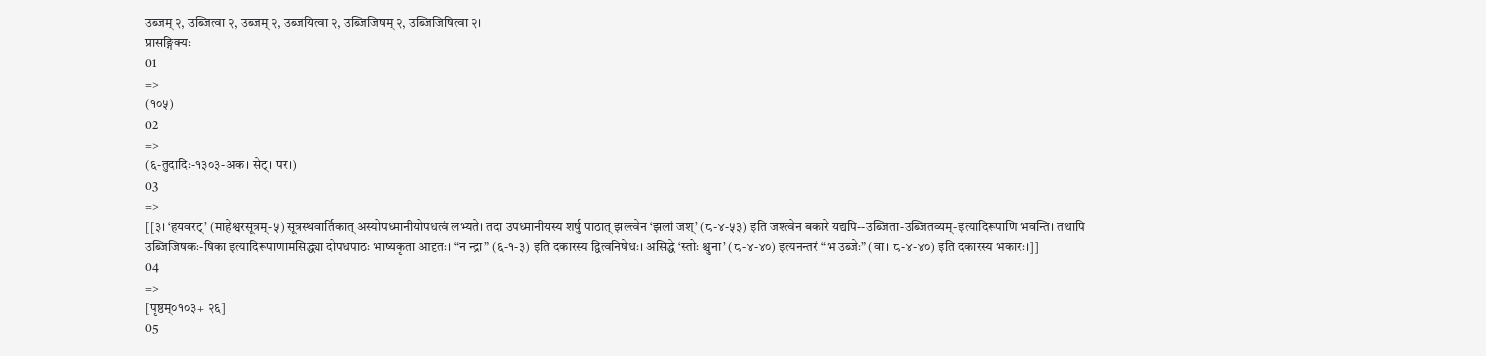उब्जम् २, उब्जित्वा २, उब्जम् २, उब्जयित्वा २, उब्जिजिषम् २, उब्जिजिषित्वा २।
प्रासङ्गिक्यः
01
=>
(१०५)
02
=>
(६-तुदादिः-१३०३-अक। सेट्। पर।)
03
=>
[[३। ‘हयवरट्’ (माहेश्वरसूत्रम्-५) सूत्रस्थवार्तिकात् अस्योपध्मानीयोपधत्वं लभ्यते। तदा उपध्मानीयस्य शर्षु पाठात् झल्त्वेन ‘झलां जश्’ (८-४-५३) इति जश्त्वेन बकारे यद्यपि--उब्जिता-उब्जितव्यम्-इत्यादिरूपाणि भवन्ति। तथापि उब्जिजिषकः-षिका इत्यादिरूपाणामसिद्ध्या दोपधपाठः भाष्यकृता आदृतः। “न न्द्रा” (६-१-३) इति दकारस्य द्वित्वनिषेधः। असिद्धे ‘स्तोः श्चुना’ (८-४-४०) इत्यनन्तरं “भ उब्जेः” (वा। ८-४-४०) इति दकारस्य भकारः।]]
04
=>
[पृष्ठम्०१०३+ २६]
05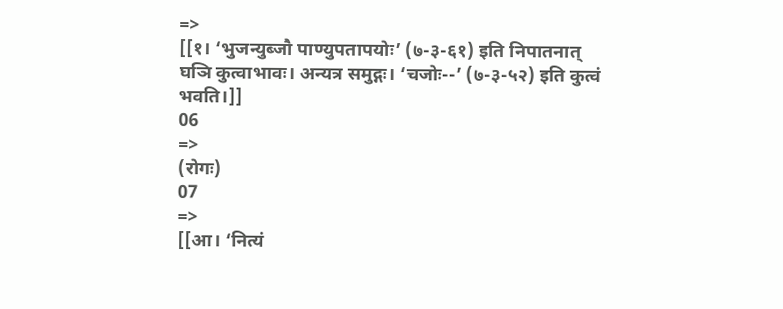=>
[[१। ‘भुजन्युब्जौ पाण्युपतापयोः’ (७-३-६१) इति निपातनात् घञि कुत्वाभावः। अन्यत्र समुद्गः। ‘चजोः--’ (७-३-५२) इति कुत्वं भवति।]]
06
=>
(रोगः)
07
=>
[[आ। ‘नित्यं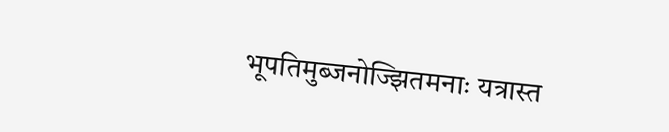भूपतिमुब्जनोज्झितमनाः यत्रास्त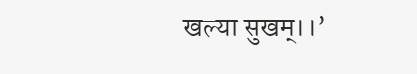खल्या सुखम्।।’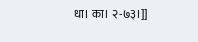धा। का। २-७३।]]